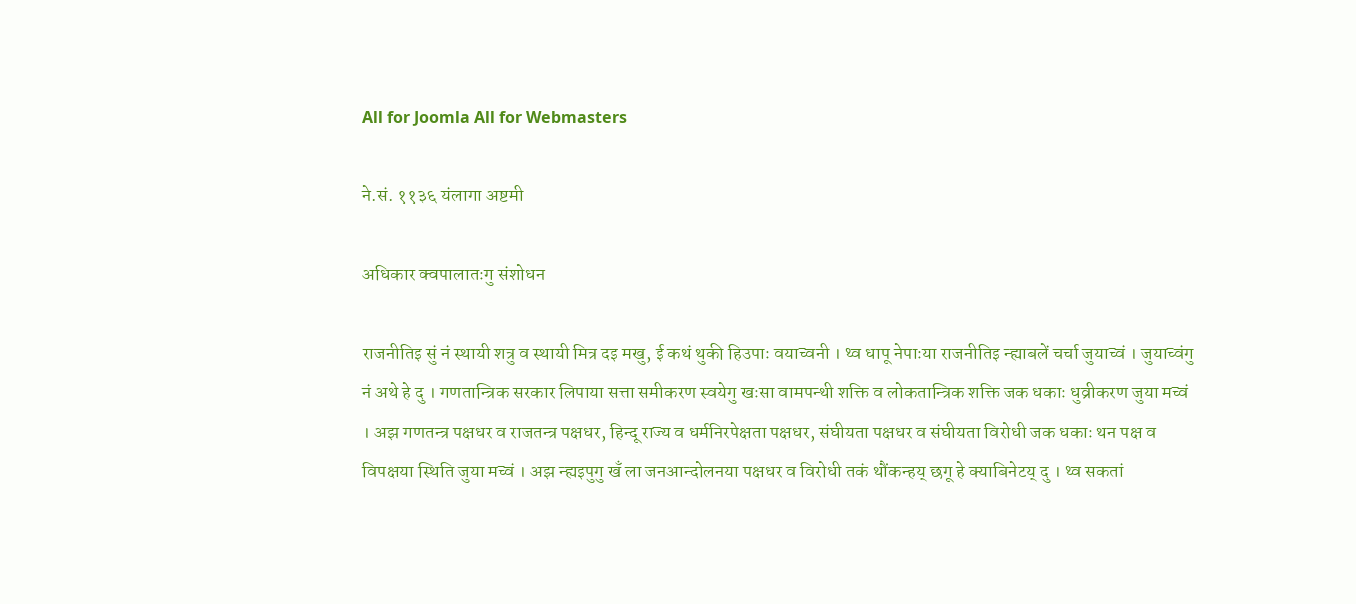All for Joomla All for Webmasters

ने.सं. ११३६ यंलागा अष्टमी

अधिकार क्वपालातःगु संशोधन

राजनीतिइ सुं नं स्थायी शत्रु व स्थायी मित्र दइ मखु, ई कथं थुकी हिउपाः वयाच्वनी । थ्व धापू नेपाःया राजनीतिइ न्ह्याबलें चर्चा जुयाच्वं । जुयाच्वंगु नं अथे हे दु । गणतान्त्रिक सरकार लिपाया सत्ता समीकरण स्वयेगु खःसा वामपन्थी शक्ति व लोकतान्त्रिक शक्ति जक धकाः धुव्रीकरण जुया मच्वं । अझ गणतन्त्र पक्षधर व राजतन्त्र पक्षधर, हिन्दू राज्य व धर्मनिरपेक्षता पक्षधर, संघीयता पक्षधर व संघीयता विरोधी जक धकाः थन पक्ष व विपक्षया स्थिति जुया मच्वं । अझ न्ह्यइपुगु खँ ला जनआन्दोलनया पक्षधर व विरोधी तकं थौंकन्हय् छगू हे क्याबिनेटय् दु । थ्व सकतां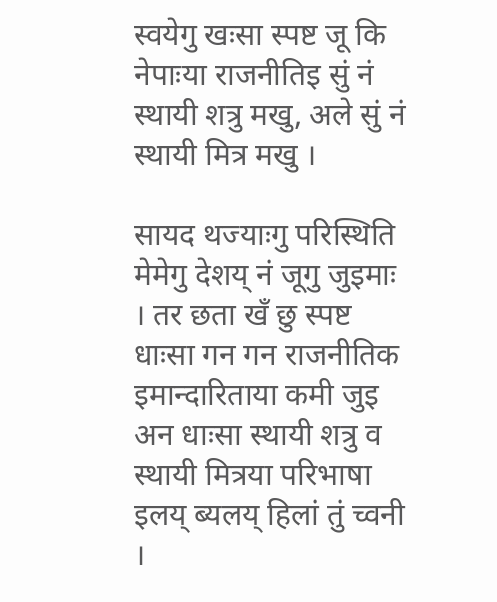स्वयेगु खःसा स्पष्ट जू कि नेपाःया राजनीतिइ सुं नं स्थायी शत्रु मखु, अले सुं नं स्थायी मित्र मखु ।

सायद थज्याःगु परिस्थिति मेमेगु देशय् नं जूगु जुइमाः । तर छता खँ छु स्पष्ट धाःसा गन गन राजनीतिक इमान्दारिताया कमी जुइ अन धाःसा स्थायी शत्रु व स्थायी मित्रया परिभाषा इलय् ब्यलय् हिलां तुं च्वनी ।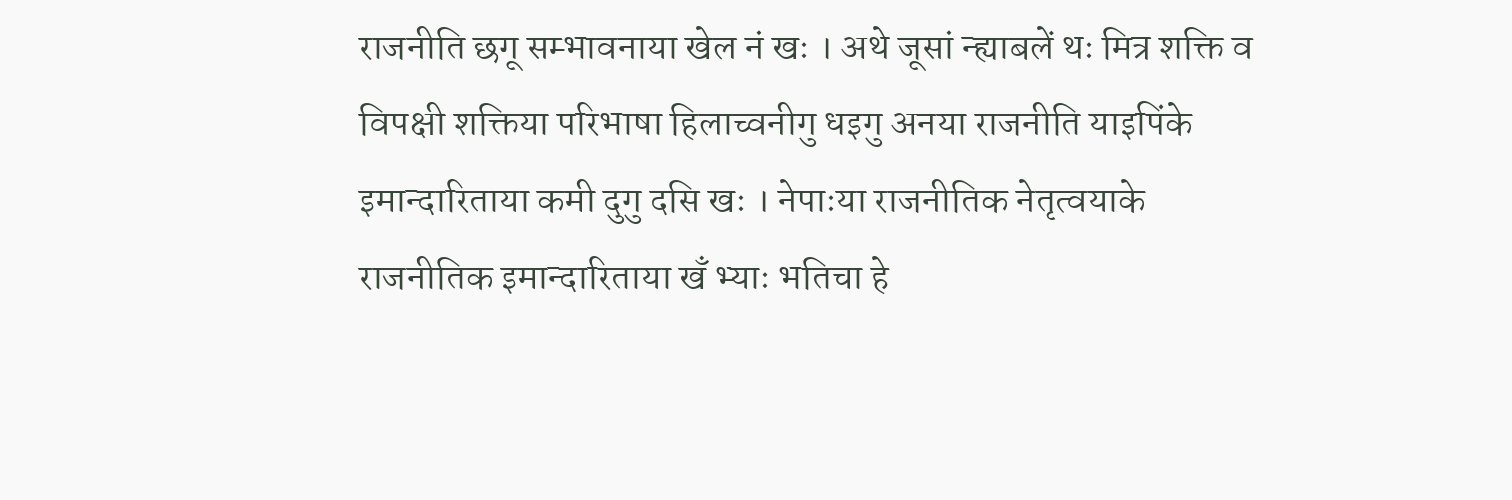राजनीति छगू सम्भावनाया खेल नं खः । अथे जूसां न्ह्याबलें थः मित्र शक्ति व विपक्षी शक्तिया परिभाषा हिलाच्वनीगु धइगु अनया राजनीति याइपिंके इमान्दारिताया कमी दुगु दसि खः । नेपाःया राजनीतिक नेतृत्वयाके राजनीतिक इमान्दारिताया खँ भ्याः भतिचा हे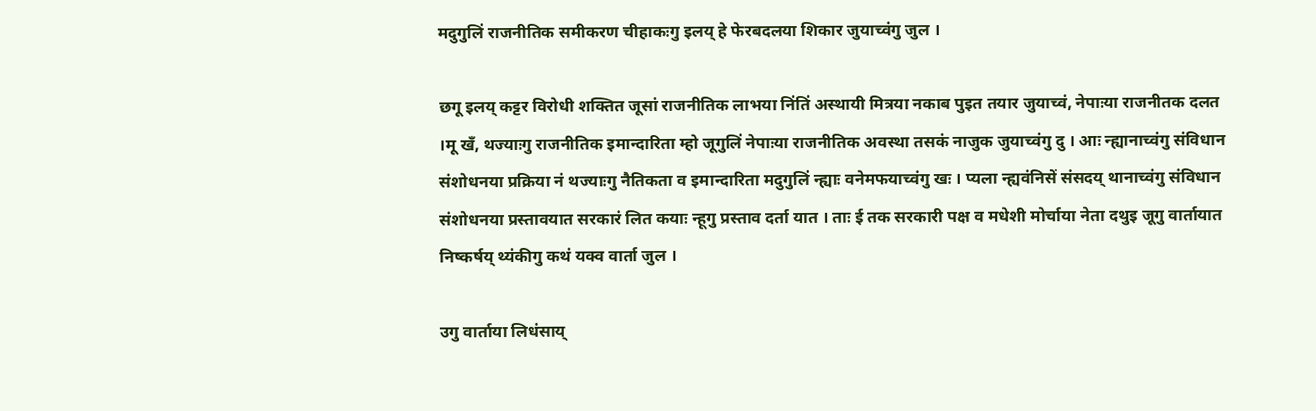मदुगुलिं राजनीतिक समीकरण चीहाकःगु इलय् हे फेरबदलया शिकार जुयाच्वंगु जुल ।

छगू इलय् कट्टर विरोधी शक्तित जूसां राजनीतिक लाभया निंतिं अस्थायी मित्रया नकाब पुइत तयार जुयाच्वं, नेपाःया राजनीतक दलत ।मू खँ, थज्याःगु राजनीतिक इमान्दारिता म्हो जूगुलिं नेपाःया राजनीतिक अवस्था तसकं नाजुक जुयाच्वंगु दु । आः न्ह्यानाच्वंगु संविधान संशोधनया प्रक्रिया नं थज्याःगु नैतिकता व इमान्दारिता मदुगुलिं न्ह्याः वनेमफयाच्वंगु खः । प्यला न्ह्यवंनिसें संसदय् थानाच्वंगु संविधान संशोधनया प्रस्तावयात सरकारं लित कयाः न्हूगु प्रस्ताव दर्ता यात । ताः ई तक सरकारी पक्ष व मधेशी मोर्चाया नेता दथुइ जूगु वार्तायात निष्कर्षय् थ्यंकीगु कथं यक्व वार्ता जुल ।

उगु वार्ताया लिधंसाय्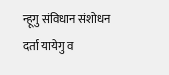न्हूगु संविधान संशोधन दर्ता यायेगु व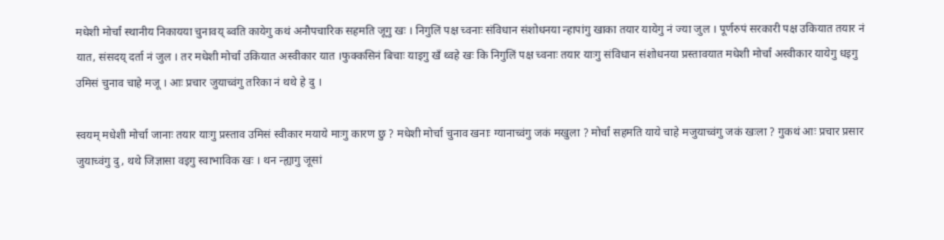मधेशी मोर्चां स्थानीय निकायया चुनावय् ब्वति कायेगु कथं अनौपचारिक सहमति जूगु खः । निगुलिं पक्ष च्वनाः संविधान संशोधनया न्हापांगु खाका तयार यायेगु नं ज्या जुल । पूर्णरुपं सरकारी पक्ष उकियात तयार नं यात, संसदय् दर्ता नं जुल । तर मधेशी मोर्चां उकियात अस्वीकार यात ।फुक्कसिनं बिचाः याइगु खँ थ्वहे खः कि निगुलिं पक्ष च्वनाः तयार याःगु संविधान संशोधनया प्रस्तावयात मधेशी मोर्चां अस्वीकार यायेगु धइगु उमिसं चुनाव चाहे मजू । आः प्रचार जुयाच्वंगु तरिका नं थथे हे दु ।

स्वयम् मधेशी मोर्चा जानाः तयार याःगु प्रस्ताव उमिसं स्वीकार मयाये माःगु कारण छु ? मधेशी मोर्चा चुनाव खनाः ग्यानाच्वंगु जकं मखुला ? मोर्चां सहमति याये चाहे मजुयाच्वंगु जकं खःला ? गुकथं आः प्रचार प्रसार जुयाच्वंगु दु, थथे जिज्ञासा वइगु स्वाभाविक खः । थन न्ह्यागु जूसां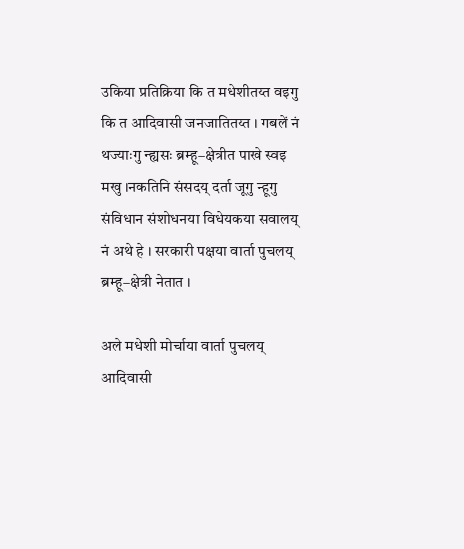उकिया प्रतिक्रिया कि त मधेशीतय्त वइगु कि त आदिवासी जनजातितय्त । गबलें नं थज्याःगु न्ह्यसः ब्रम्हू–क्षेत्रीत पाखे स्वइ मखु ।नकतिनि संसदय् दर्ता जूगु न्हूगु संविधान संशोधनया विधेयकया सवालय् नं अथे हे । सरकारी पक्षया वार्ता पुचलय् ब्रम्हू–क्षेत्री नेतात ।

अले मधेशी मोर्चाया वार्ता पुचलय् आदिवासी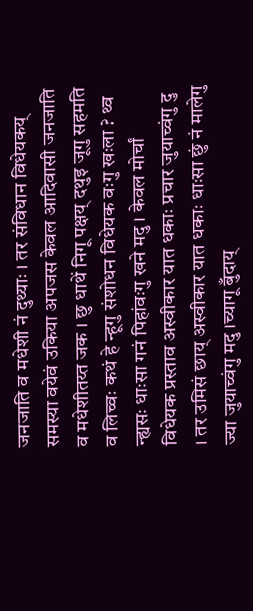जनजाति व मधेशी नं दुथ्याः । तर संविधान विधेयकय् समस्या वयेवं उकिया अपजस केवल आदिवासी जनजाति व मधेशीतय्त जक । छु धाथें निगू पक्षय् दथुइ जूगु सहमति व लिच्वः कथं हे न्हूगु संशोधन विधेयक वःगु खःला ? थ्व न्ह्यसः धाःसा गनं पिहांवःगु खने मदु । केवल मोर्चां विधेयक प्रस्ताव अस्वीकार यात धकाः प्रचार जुयाच्वंगु दु । तर उमिसं छाय् अस्वीकार यात धकाः धाःसा छुं नं मालेगु ज्या जुयाच्वंगु मदु ।च्यागू बुँदाय्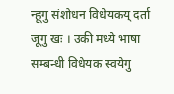न्हूगु संशोधन विधेयकय् दर्ता जूगु खः । उकी मध्ये भाषा सम्बन्धी विधेयक स्वयेगु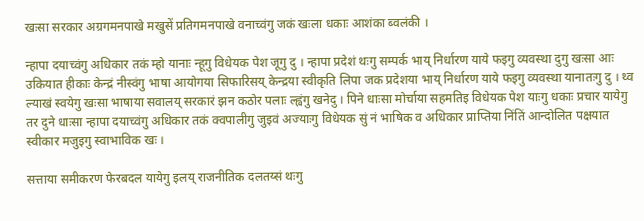खःसा सरकार अग्रगमनपाखे मखुसें प्रतिगमनपाखे वनाच्वंगु जकं खःला धकाः आशंका ब्वलंकी ।

न्हापा दयाच्वंगु अधिकार तकं म्हो यानाः न्हूगु विधेयक पेश जूगु दु । न्हापा प्रदेशं थःगु सम्पर्क भाय् निर्धारण याये फइगु व्यवस्था दुगु खःसा आः उकियात हीकाः केन्द्रं नीस्वंगु भाषा आयोगया सिफारिसय् केन्द्रया स्वीकृति लिपा जक प्रदेशया भाय् निर्धारण याये फइगु व्यवस्था यानातःगु दु । थ्व ल्याखं स्वयेगु खःसा भाषाया सवालय् सरकारं झन कठोर पलाः ल्ह्वंगु खनेदु । पिने धाःसा मोर्चाया सहमतिइ विधेयक पेश याःगु धकाः प्रचार यायेगु तर दुने धाःसा न्हापा दयाच्वंगु अधिकार तकं क्वपालीगु जुइवं अज्याःगु विधेयक सुं नं भाषिक व अधिकार प्राप्तिया निंतिं आन्दोलित पक्षयात स्वीकार मजुइगु स्वाभाविक खः ।

सत्ताया समीकरण फेरबदल यायेगु इलय् राजनीतिक दलतय्सं थःगु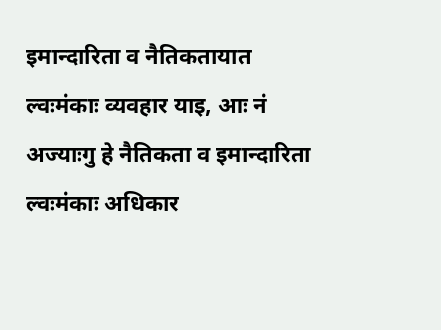इमान्दारिता व नैतिकतायात ल्वःमंकाः व्यवहार याइ, आः नं अज्याःगु हे नैतिकता व इमान्दारिता ल्वःमंकाः अधिकार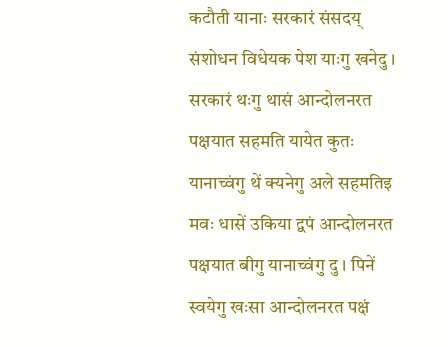कटौती यानाः सरकारं संसदय् संशोधन विधेयक पेश याःगु खनेदु । सरकारं थःगु थासं आन्दोलनरत पक्षयात सहमति यायेत कुतः यानाच्वंगु थें क्यनेगु अले सहमतिइ मवः धासें उकिया द्वपं आन्दोलनरत पक्षयात बीगु यानाच्वंगु दु । पिनें स्वयेगु खःसा आन्दोलनरत पक्षं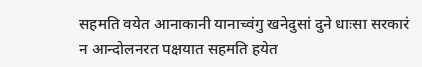सहमति वयेत आनाकानी यानाच्वंगु खनेदुसां दुने धाःसा सरकारं न आन्दोलनरत पक्षयात सहमति हयेत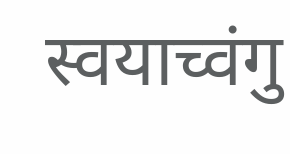स्वयाच्वंगु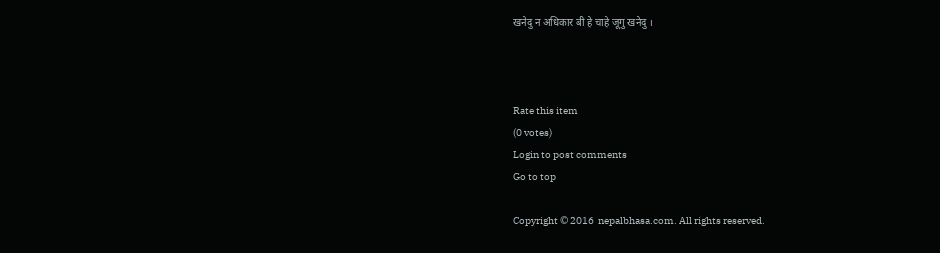खनेदु न अधिकार बी हे चाहे जूगु खनेदु ।



Rate this item
(0 votes)
Login to post comments
Go to top

Copyright © 2016  nepalbhasa.com. All rights reserved.